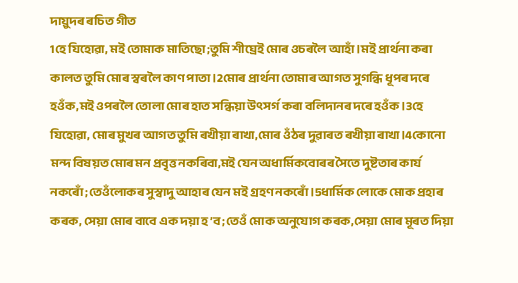দায়ুদৰ ৰচিত গীত
1হে যিহোৱা, মই তোমাক মাতিছো;তুমি শীঘ্রেই মোৰ ওচৰলৈ আহাঁ।মই প্ৰাৰ্থনা কৰা কালত তুমি মোৰ স্বৰলৈ কাণ পাতা।2মোৰ প্ৰাৰ্থনা তোমাৰ আগত সুগন্ধি ধূপৰ দৰে হওঁক,মই ওপৰলৈ তোলা মোৰ হাত সন্ধিয়া উৎসর্গ কৰা বলিদানৰ দৰে হওঁক।3হে যিহোৱা, মোৰ মুখৰ আগত তুমি ৰখীয়া ৰাখা,মোৰ ওঁঠৰ দুৱাৰত ৰখীয়া ৰাখা।4কোনো মন্দ বিষয়ত মোৰ মন প্রবৃত্ত নকৰিবা,মই যেন অধার্মিকবোৰৰ সৈতে দুষ্টতাৰ কাৰ্য নকৰোঁ;তেওঁলোকৰ সুস্বাদু আহাৰ যেন মই গ্রহণ নকৰোঁ।5ধাৰ্মিক লোকে মোক প্ৰহাৰ কৰক, সেয়া মোৰ বাবে এক দয়া হ’ব;তেওঁ মোক অনুযোগ কৰক,সেয়া মোৰ মূৰত দিয়া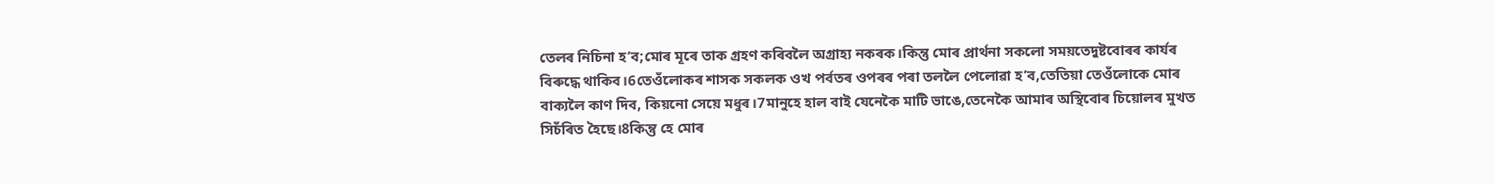তেলৰ নিচিনা হ’ব;মোৰ মূৰে তাক গ্রহণ কৰিবলৈ অগ্ৰাহ্য নকৰক।কিন্তু মোৰ প্রার্থনা সকলো সময়তেদুষ্টবোৰৰ কার্যৰ বিৰুদ্ধে থাকিব।6তেওঁলোকৰ শাসক সকলক ওখ পর্বতৰ ওপৰৰ পৰা তললৈ পেলোৱা হ’ব,তেতিয়া তেওঁলোকে মোৰ বাক্যলৈ কাণ দিব, কিয়নো সেয়ে মধুৰ।7মানুহে হাল বাই যেনেকৈ মাটি ভাঙে,তেনেকৈ আমাৰ অস্থিবোৰ চিয়োলৰ মুখত সিচঁৰিত হৈছে।8কিন্তু হে মোৰ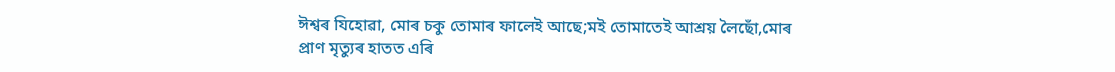ঈশ্বৰ যিহোৱা, মোৰ চকু তোমাৰ ফালেই আছে;মই তোমাতেই আশ্ৰয় লৈছোঁ,মোৰ প্ৰাণ মৃত্যুৰ হাতত এৰি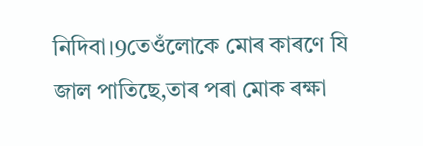নিদিবা।9তেওঁলোকে মোৰ কাৰণে যি জাল পাতিছে,তাৰ পৰা মোক ৰক্ষা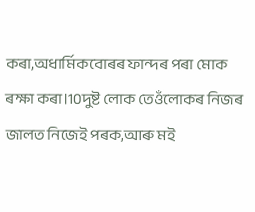কৰা,অধার্মিকবোৰৰ ফান্দৰ পৰা মোক ৰক্ষা কৰা।10দুষ্ট লোক তেওঁলোকৰ নিজৰ জালত নিজেই পৰক,আৰু মই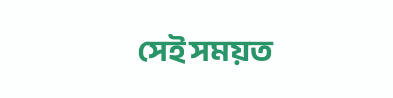সেই সময়ত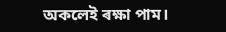অকলেই ৰক্ষা পাম।